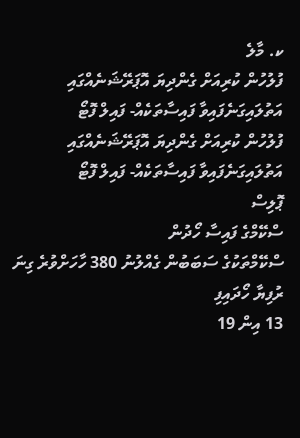ކ. މާލެ
ފުލުހުން ކުރިއަށް ގެންދިޔަ އޮޕަރޭޝަނެއްގައި އަތުލައިގަނެފައިވާ ފައިސާތަކެއް- ފައިލް ފޮޓޯ
ފުލުހުން ކުރިއަށް ގެންދިޔަ އޮޕަރޭޝަނެއްގައި އަތުލައިގަނެފައިވާ ފައިސާތަކެއް- ފައިލް ފޮޓޯ
ޕޮލިސް
ސްކޭމްގެ ފައިސާ ހޯދުން
ސްކޭމްތަކުގެ ސަބަބުން ގެއްލުނު 380 ހާހަށްވުރެ ގިނަ ރުފިޔާ ހޯދައިފި
13 އިން 19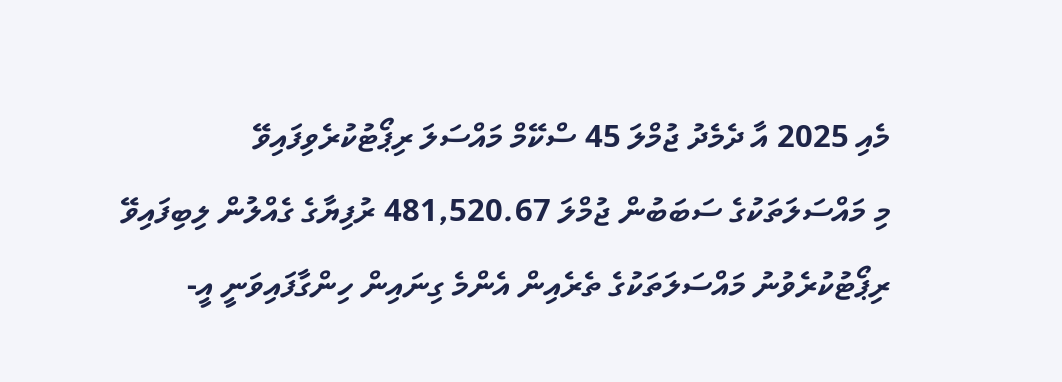މެއި 2025 އާ ދެމެދު ޖުމްލަ 45 ސްކޭމް މައްސަލަ ރިޕޯޓުކުރެވިފައިވޭ
މި މައްސަލަތަކުގެ ސަބަބުން ޖުމްލަ 481,520.67 ރުފިޔާގެ ގެއްލުން ލިބިފައިވޭ
ރިޕޯޓުކުރެވުނު މައްސަލަތަކުގެ ތެރެއިން އެންމެ ގިނައިން ހިންގާފައިވަނީ އީ-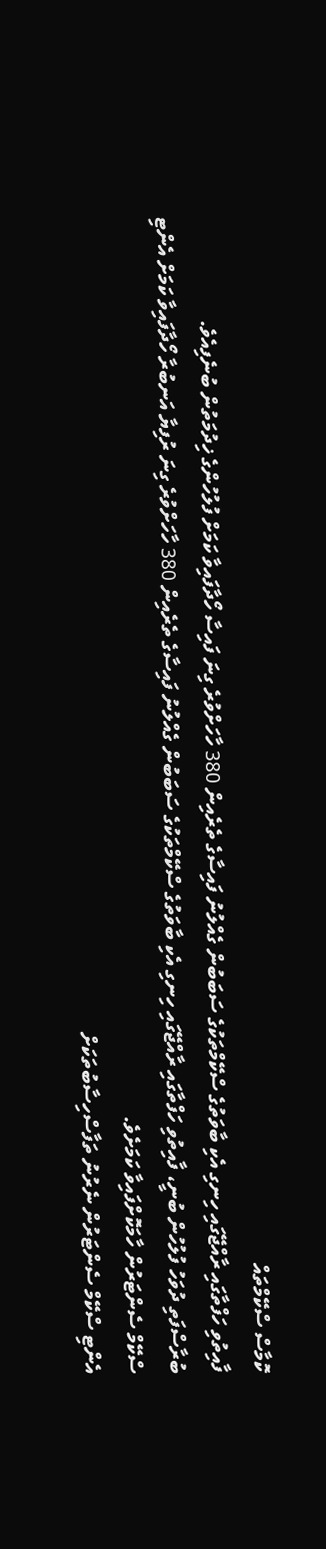ކޮމާސް ސްކޭމްތައް
ފާއިތުވި ހަފްތާގައި ރާއްޖޭގައި ހިނގި އެކި ބާވަތުގެ ސްކޭމްތަކުގެ ސަބަބުން ގެއްލުނު ފައިސާގެ ތެރެއިން 380 ހާހަށްވުރެ ގިނަ ފައިސާ ހޯދާފައިވާ ކަމަށް ފުލުހުންގެ ޚިދުމަތުން ބުނެފިއެވެ.
ބުރާސްފަތި ދުވަހު ފުލުހުން ބުނީ، ފާއިތުވި ހަފްތާގައި ރާއްޖޭގައި ހިނގި އެކި ބާވަތުގެ ސްކޭމްތަކުގެ ސަބަބުން ގެއްލުނު ފައިސާގެ ތެރެއިން 380 ހާހަށްވުރެ ގިނަ ރުފިޔާ އަނބުރާ ހޯދާފައިވާ ކަމަށް އެންޓި ސްކޭމް ސެންޓަރުން ހާމަކޮށްފައިވާ ކަމަށެވެ.
އެންޓި ސްކޭމް ސެންޓަރުން ނެރުނު ތަފާސްހިސާބުތަކަށް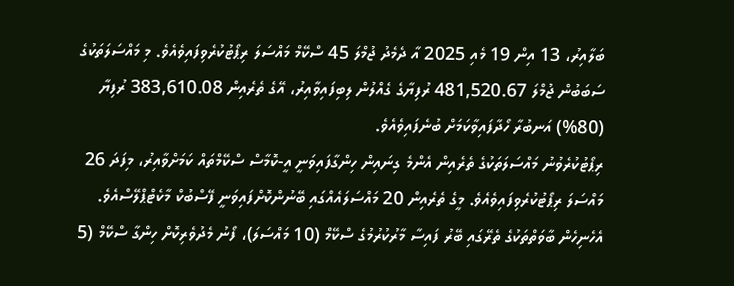ބަލާއިރު، 13 އިން 19 މެއި 2025 އާ ދެމެދު ޖުމްލަ 45 ސްކޭމް މައްސަލަ ރިޕޯޓުކުރެވިފައިވެއެވެ. މި މައްސަލަތަކުގެ ސަބަބުން ޖުމްލަ 481,520.67 ރުފިޔާގެ ގެއްލުން ލިބިފައިވާއިރު، އޭގެ ތެރެއިން 383,610.08 ރުފިޔާ (80%) އަނބުރާ ހޯދާފައިވާކަމަށް ބުނެފައިވެއެވެ.
ރިޕޯޓުކުރެވުނު މައްސަލަތަކުގެ ތެރެއިން އެންމެ ގިނައިން ހިންގާފައިވަނީ އީ-ކޮމާސް ސްކޭމްތައް ކަމަށްވާއިރު، މިފަދަ 26 މައްސަލަ ރިޕޯޓުކުރެވިފައިވެއެވެ. މީގެ ތެރެއިން 20 މައްސަލައެއްގައި ބޭނުންކޮށްފައިވަނީ ފޭސްބުކް މާކެޓްޕްލޭސްއެވެ.
އެހެނިހެން ބާވަތްތަކުގެ ތެރޭގައި ބޭރު ފައިސާ މާރުކުރުމުގެ ސްކޭމް (10 މައްސަލަ)، ފޯނު މެދުވެރިކޮށް ހިންގާ ސްކޭމް (5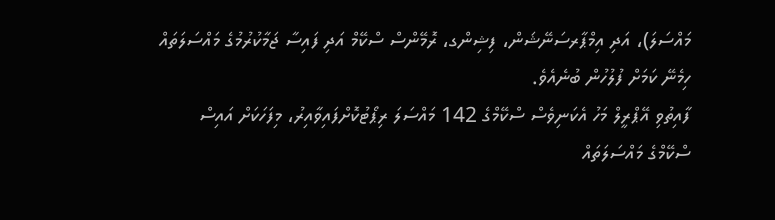މައްސަލަ)، އަދި އިމްޕާރސަނޭޝަން، ފިޝިންގ، ރޮމޭންސް ސްކޭމް އަދި ފައިސާ ޖަމާކުރުމުގެ މައްސަލަތައް ހިމެނޭ ކަމަށް ފުލުހުން ބުނެއެވެ.
ފާއިތުވި އޭޕްރީލް މަހު އެކަނިވެސް ސްކޭމްގެ 142 މައްސަލަ ރިޕޯޓުކޮށްފައިވާއިރު، މިފަހަކަށް އައިސް ސްކޭމްގެ މައްސަލަތައް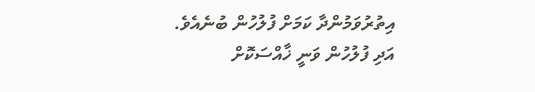އިތުރުވަމުންދާ ކަމަށް ފުލުހުން ބުނެއެވެ. އަދި ފުލުހުން ވަނީ ޚާއްސަކޮށް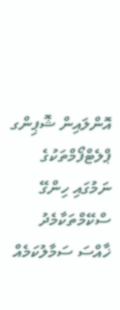އޮންލައިން ޝޮޕިންގ ޕްލެޓްފޯމްތަކުގެ ނަމުގައި ހިންގޭ ސްކޭމްތަކާމެދު ޚާއްސަ ސަމާލުކަމެއް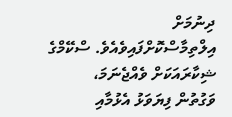ދިނުމަށް އިލްތިމާސްކޮށްފައިވެއެވެ. ސްކޭމްގެ ޝިކާރައަކަށް ވެއްޖެނަމަ، ވަގުތުން ފިޔަވަޅު އެޅުމާއި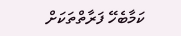ކަމާބެހޭ ފަރާތްތަކަށް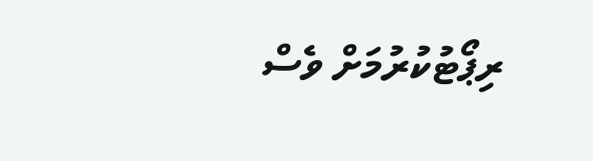ރިޕޯޓުކުރުމަށް ވެސް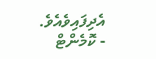އެދިފައިވެއެވެ.
- ކޮމެންޓް